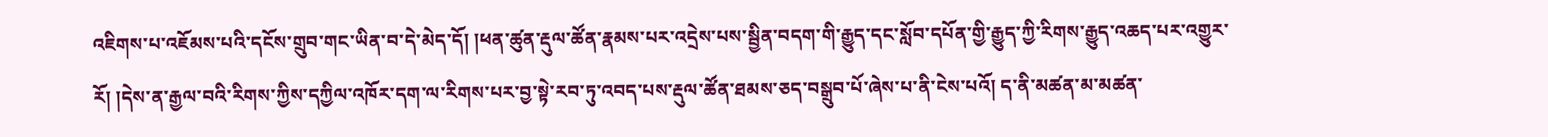འཇིགས་པ་འཇོམས་པའི་དངོས་གྲུབ་གང་ཡིན་བ་དེ་མེད་དོ། །ཕན་ཚུན་རྡུལ་ཚོན་རྣམས་པར་འདྲེས་པས་སྦྱིན་བདག་གི་རྒྱུད་དང་སློབ་དཔོན་གྱི་རྒྱུད་ཀྱི་རིགས་རྒྱུད་འཆད་པར་འགྱུར་རོ། །དེས་ན་རྒྱལ་བའི་རིགས་ཀྱིས་དཀྱིལ་འཁོར་དག་ལ་རིགས་པར་བྱ་སྟེ་རབ་ཏུ་འབད་པས་རྡུལ་ཚོན་ཐམས་ཅད་བསྒྲུབ་པོ་ཞེས་པ་ནི་ངེས་པའོ། ད་ནི་མཚན་མ་མཚན་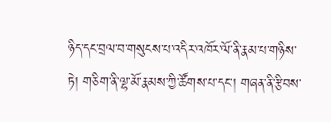ཉིད་དང་བྲལ་བ་གསུངས་པ་འདིར་འཁོར་ལོ་ནི་རྣམ་པ་གཉིས་ཏེ། གཅིག་ནི་ལྷ་མོ་རྣམས་ཀྱི་ཚོགས་པ་དང་། གཞན་ནི་རྩིབས་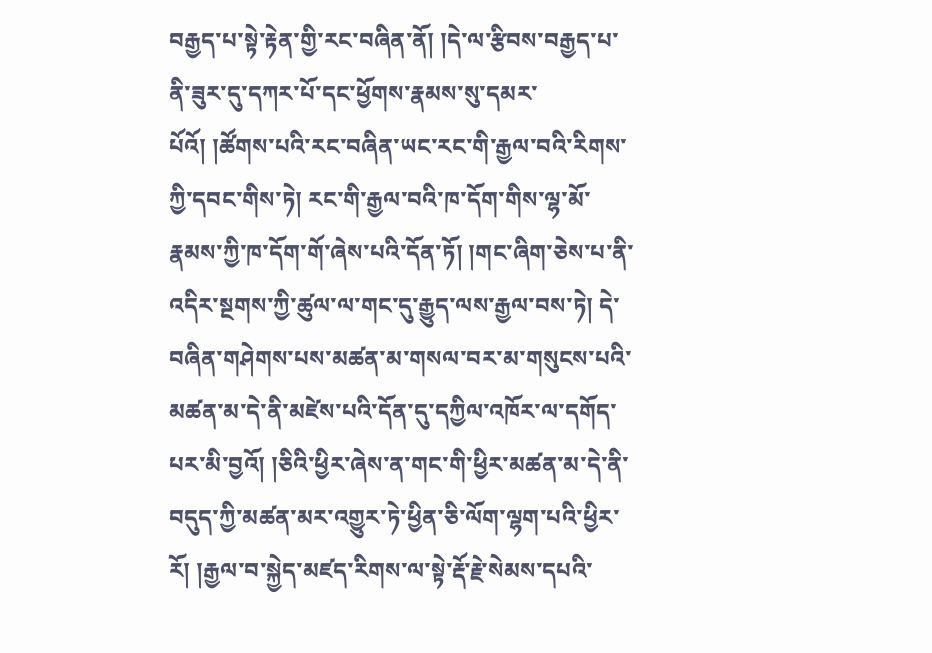བརྒྱད་པ་སྟེ་རྟེན་གྱི་རང་བཞིན་ནོ། །དེ་ལ་རྩིབས་བརྒྱད་པ་ནི་ཟུར་དུ་དཀར་པོ་དང་ཕྱོགས་རྣམས་སུ་དམར་པོའོ། །ཚོགས་པའི་རང་བཞིན་ཡང་རང་གི་རྒྱལ་བའི་རིགས་ཀྱི་དབང་གིས་ཏེ། རང་གི་རྒྱལ་བའི་ཁ་དོག་གིས་ལྷ་མོ་རྣམས་ཀྱི་ཁ་དོག་གོ་ཞེས་པའི་དོན་ཏོ། །གང་ཞིག་ཅེས་པ་ནི་འདིར་སྔགས་ཀྱི་ཚུལ་ལ་གང་དུ་རྒྱུད་ལས་རྒྱལ་བས་ཏེ། དེ་བཞིན་གཤེགས་པས་མཚན་མ་གསལ་བར་མ་གསུངས་པའི་མཚན་མ་དེ་ནི་མཛེས་པའི་དོན་དུ་དཀྱིལ་འཁོར་ལ་དགོད་པར་མི་བྱའོ། །ཅིའི་ཕྱིར་ཞེས་ན་གང་གི་ཕྱིར་མཚན་མ་དེ་ནི་བདུད་ཀྱི་མཚན་མར་འགྱུར་ཏེ་ཕྱིན་ཅི་ལོག་ལྷག་པའི་ཕྱིར་རོ། །རྒྱལ་བ་སྐྱེད་མཛད་རིགས་ལ་སྟེ་རྡོ་རྗེ་སེམས་དཔའི་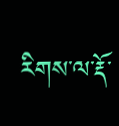རིགས་ལ་རྡོ་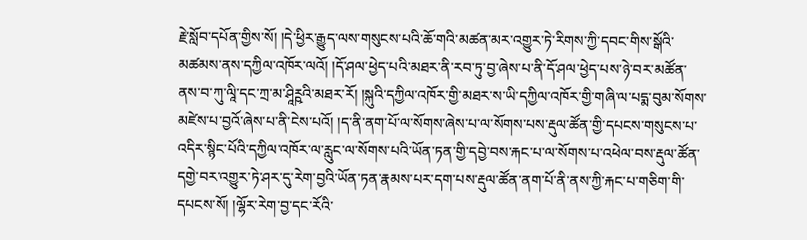རྗེ་སློབ་དཔོན་གྱིས་སོ། །དེ་ཕྱིར་རྒྱུད་ལས་གསུངས་པའི་ཆོ་གའི་མཚན་མར་འགྱུར་ཏེ་རིགས་ཀྱི་དབང་གིས་སྒོའི་མཚམས་ནས་དཀྱིལ་འཁོར་ལའོ། །དོ་ཤལ་ཕྱེད་པའི་མཐར་ནི་རབ་ཏུ་བྱ་ཞེས་པ་ནི་དོ་ཤལ་ཕྱེད་པས་ཉེ་བར་མཚོན་ནས་བ་ཀུ་ལཱི་དང་ཀྲ་མ་ཤཱིཪྵའི་མཐར་རོ། །སྐུའི་དཀྱིལ་འཁོར་གྱི་མཐར་ས་ཡི་དཀྱིལ་འཁོར་གྱི་གཞི་ལ་པདྨ་བུམ་སོགས་མཛེས་པ་བྱའོ་ཞེས་པ་ནི་ངེས་པའོ། །ད་ནི་ནག་པོ་ལ་སོགས་ཞེས་པ་ལ་སོགས་པས་རྡུལ་ཚོན་གྱི་དཔངས་གསུངས་པ་འདིར་སྙིང་པོའི་དཀྱིལ་འཁོར་ལ་རླུང་ལ་སོགས་པའི་ཡོན་ཏན་གྱི་དབྱེ་བས་རྐང་པ་ལ་སོགས་པ་འཕེལ་བས་རྡུལ་ཚོན་དགྱེ་བར་འགྱུར་ཏེ་ཤར་དུ་རེག་བྱའི་ཡོན་ཏན་རྣམས་པར་དག་པས་རྡུལ་ཚོན་ནག་པོ་ནི་ནས་ཀྱི་རྐང་པ་གཅིག་གི་དཔངས་སོ། །ལྷོར་རེག་བྱ་དང་རོའི་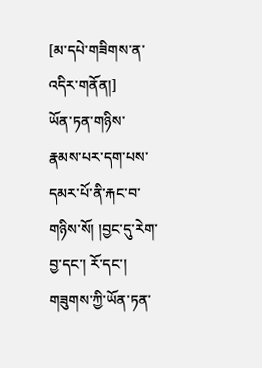[མ་དཔེ་གཟིགས་ན་འདིར་གནོན།]
ཡོན་ཏན་གཉིས་རྣམས་པར་དག་པས་དམར་པོ་ནི་རྐང་བ་གཉིས་སོ། །བྱང་དུ་རེག་བྱ་དང་། རོ་དང་། གཟུགས་ཀྱི་ཡོན་ཏན་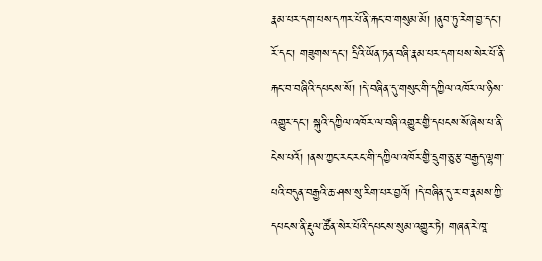རྣམ་པར་དག་པས་དཀར་པོ་ནི་རྐང་བ་གསུམ་མོ། །ནུབ་ཏུ་རེག་བྱ་དང་། རོ་དང་། གཟུགས་དང་། དྲིའི་ཡོན་ཏན་བཞི་རྣམ་པར་དག་པས་སེར་པོ་ནི་རྐང་བ་བཞིའི་དཔངས་སོ། །དེ་བཞིན་དུ་གསུང་གི་དཀྱིལ་འཁོར་ལ་ཉིས་འགྱུར་དང་། སྐུའི་དཀྱིལ་འཁོར་ལ་བཞི་འགྱུར་གྱི་དཔངས་སོ་ཞེས་པ་ནི་ངེས་པའོ། །ནས་ཀྱང་རང་རང་གི་དཀྱིལ་འཁོར་གྱི་དྲུག་ཅུ་རྩ་བརྒྱད་ལྷག་པའི་བདུན་བརྒྱའི་ཆ་ཤས་སུ་རིག་པར་བྱའོ། །དེ་བཞིན་དུ་ར་བ་རྣམས་ཀྱི་དཔངས་ནི་རྡུལ་ཚོན་སེར་པོའི་དཔངས་སུམ་འགྱུར་ཏེ། གཞན་རེ་ཁཱ་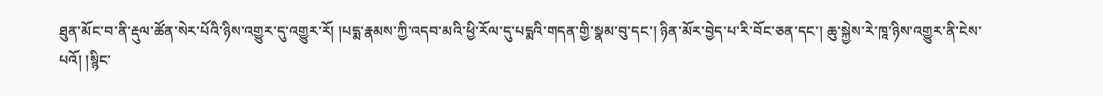ཐུན་མོང་བ་ནི་རྡུལ་ཚོན་སེར་པོའི་ཉིས་འགྱུར་དུ་འགྱུར་རོ། །པདྨ་རྣམས་ཀྱི་འདབ་མའི་ཕྱི་རོལ་དུ་པདྨའི་གདན་གྱི་སྣམ་བུ་དང་། ཉིན་མོར་བྱེད་པ་རི་བོང་ཅན་དང་། ཆུ་སྐྱེས་རེ་ཁཱ་ཉིས་འགྱུར་ནི་ངེས་པའོ། །སྙིང་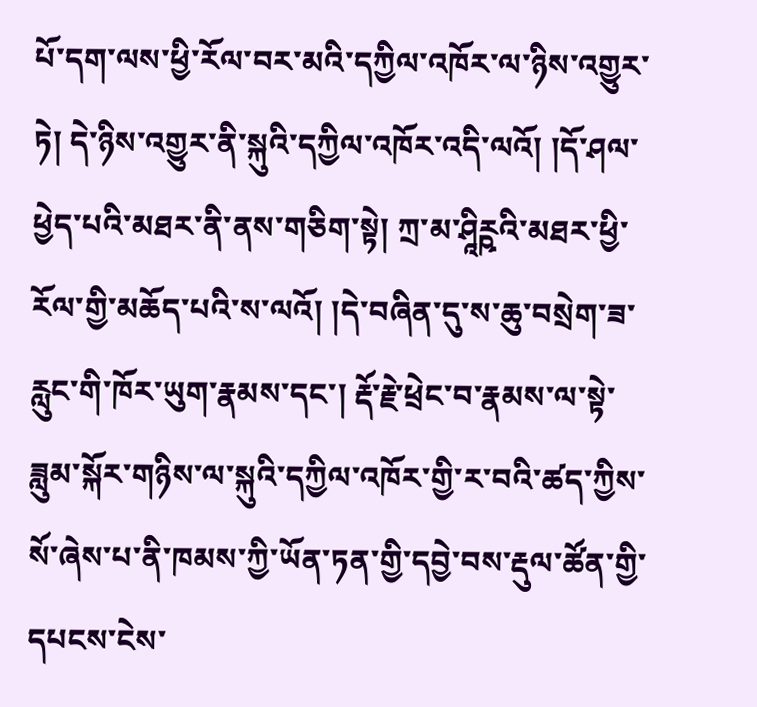པོ་དག་ལས་ཕྱི་རོལ་བར་མའི་དཀྱིལ་འཁོར་ལ་ཉིས་འགྱུར་ཏེ། དེ་ཉིས་འགྱུར་ནི་སྐུའི་དཀྱིལ་འཁོར་འདི་ལའོ། །དོ་ཤལ་ཕྱེད་པའི་མཐར་ནི་ནས་གཅིག་སྟེ། ཀྲ་མ་ཤཱིཪྵའི་མཐར་ཕྱི་རོལ་གྱི་མཆོད་པའི་ས་ལའོ། །དེ་བཞིན་དུ་ས་ཆུ་བསྲེག་ཟ་རླུང་གི་ཁོར་ཡུག་རྣམས་དང་། རྡོ་རྗེ་ཕྲེང་བ་རྣམས་ལ་སྟེ་ཟླུམ་སྐོར་གཉིས་ལ་སྐུའི་དཀྱིལ་འཁོར་གྱི་ར་བའི་ཚད་ཀྱིས་སོ་ཞེས་པ་ནི་ཁམས་ཀྱི་ཡོན་ཏན་གྱི་དབྱེ་བས་རྡུལ་ཚོན་གྱི་དཔངས་ངེས་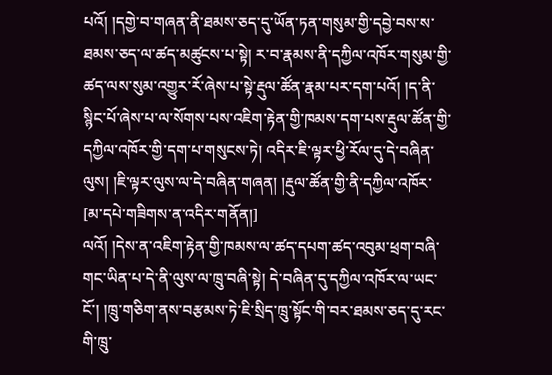པའོ། །དགྱེ་བ་གཞན་ནི་ཐམས་ཅད་དུ་ཡོན་ཏན་གསུམ་གྱི་དབྱེ་བས་ས་ཐམས་ཅད་ལ་ཚད་མཚུངས་པ་སྟེ། ར་བ་རྣམས་ནི་དཀྱིལ་འཁོར་གསུམ་གྱི་ཚད་ལས་སུམ་འགྱུར་རོ་ཞེས་པ་སྟེ་རྡུལ་ཚོན་རྣམ་པར་དག་པའོ། །ད་ནི་སྙིང་པོ་ཞེས་པ་ལ་སོགས་པས་འཇིག་རྟེན་གྱི་ཁམས་དག་པས་རྡུལ་ཚོན་གྱི་དཀྱིལ་འཁོར་གྱི་དག་པ་གསུངས་ཏེ། འདིར་ཇི་ལྟར་ཕྱི་རོལ་དུ་དེ་བཞིན་ལུས། །ཇི་ལྟར་ལུས་ལ་དེ་བཞིན་གཞན། །རྡུལ་ཚོན་གྱི་ནི་དཀྱིལ་འཁོར་
[མ་དཔེ་གཟིགས་ན་འདིར་གནོན།]
ལའོ། །དེས་ན་འཇིག་རྟེན་གྱི་ཁམས་ལ་ཚད་དཔག་ཚད་འབུམ་ཕྲག་བཞི་གང་ཡིན་པ་དེ་ནི་ལུས་ལ་ཁྲུ་བཞི་སྟེ། དེ་བཞིན་དུ་དཀྱིལ་འཁོར་ལ་ཡང་ངོ་། །ཁྲུ་གཅིག་ནས་བརྩམས་ཏེ་ཇི་སྲིད་ཁྲུ་སྟོང་གི་བར་ཐམས་ཅད་དུ་རང་གི་ཁྲུ་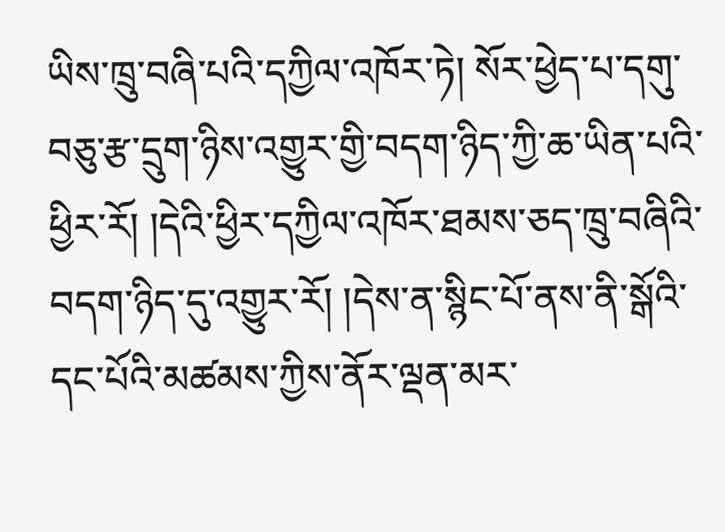ཡིས་ཁྲུ་བཞི་པའི་དཀྱིལ་འཁོར་ཏེ། སོར་ཕྱེད་པ་དགུ་བཅུ་རྩ་དྲུག་ཉིས་འགྱུར་གྱི་བདག་ཉིད་ཀྱི་ཆ་ཡིན་པའི་ཕྱིར་རོ། །དེའི་ཕྱིར་དཀྱིལ་འཁོར་ཐམས་ཅད་ཁྲུ་བཞིའི་བདག་ཉིད་དུ་འགྱུར་རོ། །དེས་ན་སྙིང་པོ་ནས་ནི་སྒོའི་དང་པོའི་མཚམས་ཀྱིས་ནོར་ལྡན་མར་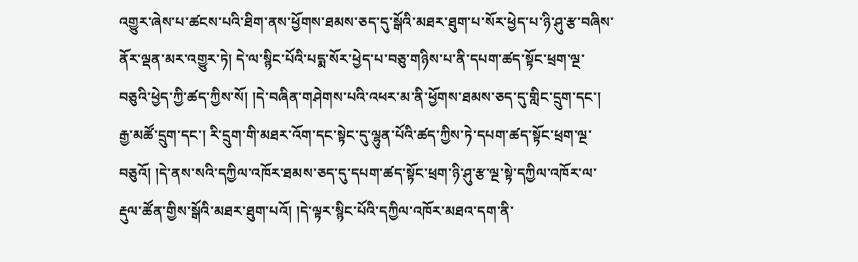འགྱུར་ཞེས་པ་ཚངས་པའི་ཐིག་ནས་ཕྱོགས་ཐམས་ཅད་དུ་སྒོའི་མཐར་ཐུག་པ་སོར་ཕྱེད་པ་ཉི་ཤུ་རྩ་བཞིས་ནོར་ལྡན་མར་འགྱུར་ཏེ། དེ་ལ་སྙིང་པོའི་པདྨ་སོར་ཕྱེད་པ་བཅུ་གཉིས་པ་ནི་དཔག་ཚད་སྟོང་ཕྲག་ལྔ་བཅུའི་ཕྱེད་ཀྱི་ཚད་ཀྱིས་སོ། །དེ་བཞིན་གཤེགས་པའི་འཕར་མ་ནི་ཕྱོགས་ཐམས་ཅད་དུ་གླིང་དྲུག་དང་། རྒྱ་མཚོ་དྲུག་དང་། རི་དྲུག་གི་མཐར་འོག་དང་སྟེང་དུ་ལྷུན་པོའི་ཚད་ཀྱིས་ཏེ་དཔག་ཚད་སྟོང་ཕྲག་ལྔ་བཅུའོ། །དེ་ནས་སའི་དཀྱིལ་འཁོར་ཐམས་ཅད་དུ་དཔག་ཚད་སྟོང་ཕྲག་ཉི་ཤུ་རྩ་ལྔ་སྟེ་དཀྱིལ་འཁོར་ལ་རྡུལ་ཚོན་གྱིས་སྒོའི་མཐར་ཐུག་པའོ། །དེ་ལྟར་སྙིང་པོའི་དཀྱིལ་འཁོར་མཐའ་དག་ནི་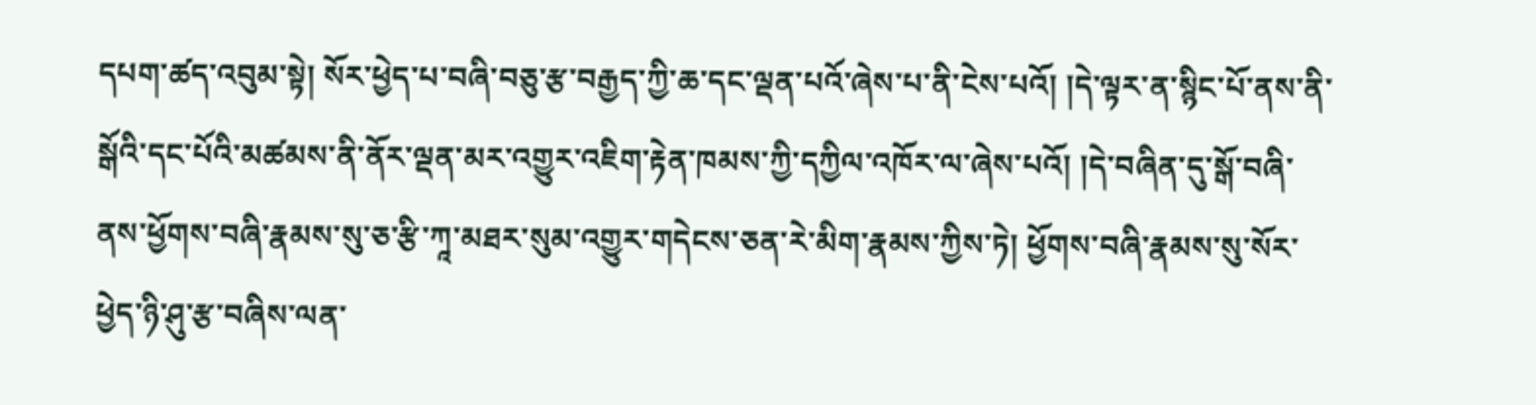དཔག་ཚད་འབུམ་སྟེ། སོར་ཕྱེད་པ་བཞི་བཅུ་རྩ་བརྒྱད་ཀྱི་ཆ་དང་ལྡན་པའོ་ཞེས་པ་ནི་ངེས་པའོ། །དེ་ལྟར་ན་སྙིང་པོ་ནས་ནི་སྒོའི་དང་པོའི་མཚམས་ནི་ནོར་ལྡན་མར་འགྱུར་འཇིག་རྟེན་ཁམས་ཀྱི་དཀྱིལ་འཁོར་ལ་ཞེས་པའོ། །དེ་བཞིན་དུ་སྒོ་བཞི་ནས་ཕྱོགས་བཞི་རྣམས་སུ་ཅ་རྩི་ཀཱ་མཐར་སུམ་འགྱུར་གདེངས་ཅན་རེ་མིག་རྣམས་ཀྱིས་ཏེ། ཕྱོགས་བཞི་རྣམས་སུ་སོར་ཕྱེད་ཉི་ཤུ་རྩ་བཞིས་ལན་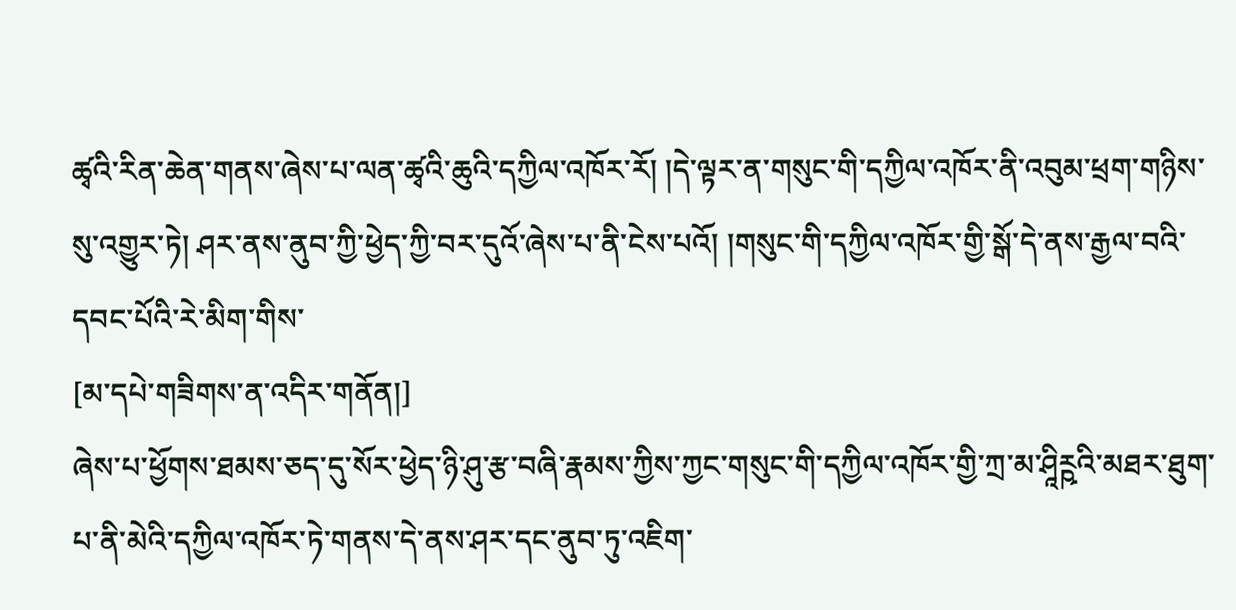ཚྭའི་རིན་ཆེན་གནས་ཞེས་པ་ལན་ཚྭའི་ཆུའི་དཀྱིལ་འཁོར་རོ། །དེ་ལྟར་ན་གསུང་གི་དཀྱིལ་འཁོར་ནི་འབུམ་ཕྲག་གཉིས་སུ་འགྱུར་ཏེ། ཤར་ནས་ནུབ་ཀྱི་ཕྱེད་ཀྱི་བར་དུའོ་ཞེས་པ་ནི་ངེས་པའོ། །གསུང་གི་དཀྱིལ་འཁོར་གྱི་སྒོ་དེ་ནས་རྒྱལ་བའི་དབང་པོའི་རེ་མིག་གིས་
[མ་དཔེ་གཟིགས་ན་འདིར་གནོན།]
ཞེས་པ་ཕྱོགས་ཐམས་ཅད་དུ་སོར་ཕྱེད་ཉི་ཤུ་རྩ་བཞི་རྣམས་ཀྱིས་ཀྱང་གསུང་གི་དཀྱིལ་འཁོར་གྱི་ཀྲ་མ་ཤཱིཪྵའི་མཐར་ཐུག་པ་ནི་མེའི་དཀྱིལ་འཁོར་ཏེ་གནས་དེ་ནས་ཤར་དང་ནུབ་ཏུ་འཇིག་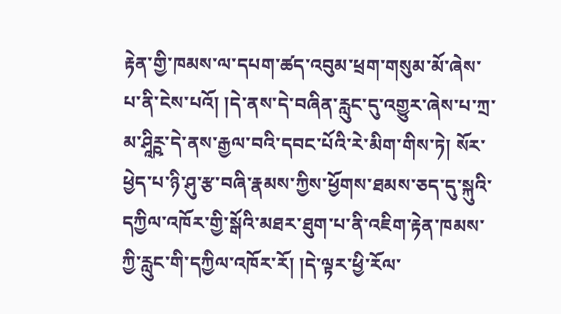རྟེན་གྱི་ཁམས་ལ་དཔག་ཚད་འབུམ་ཕྲག་གསུམ་མོ་ཞེས་པ་ནི་ངེས་པའོ། །དེ་ནས་དེ་བཞིན་རླུང་དུ་འགྱུར་ཞེས་པ་ཀྲ་མ་ཤཱིཪྵ་དེ་ནས་རྒྱལ་བའི་དབང་པོའི་རེ་མིག་གིས་ཏེ། སོར་ཕྱེད་པ་ཉི་ཤུ་རྩ་བཞི་རྣམས་ཀྱིས་ཕྱོགས་ཐམས་ཅད་དུ་སྐུའི་དཀྱིལ་འཁོར་གྱི་སྒོའི་མཐར་ཐུག་པ་ནི་འཇིག་རྟེན་ཁམས་ཀྱི་རླུང་གི་དཀྱིལ་འཁོར་རོ། །དེ་ལྟར་ཕྱི་རོལ་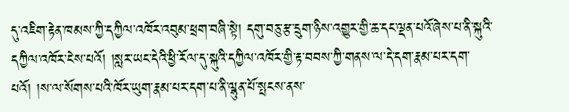དུ་འཇིག་རྟེན་ཁམས་ཀྱི་དཀྱིལ་འཁོར་འབུམ་ཕྲག་བཞི་སྟེ། དགུ་བཅུ་རྩ་དྲུག་ཉིས་འགྱུར་གྱི་ཆ་དང་ལྡན་པའོ་ཞེས་པ་ནི་སྐུའི་དཀྱིལ་འཁོར་ངེས་པའོ། །སླར་ཡང་དེའི་ཕྱི་རོལ་དུ་སྐུའི་དཀྱིལ་འཁོར་གྱི་རྟ་བབས་ཀྱི་གནས་ལ་དེ་དག་རྣམ་པར་དག་པའོ། །ས་ལ་སོགས་པའི་ཁོར་ཡུག་རྣམ་པར་དག་པ་ནི་ལྷུན་པོ་སྤངས་ནས་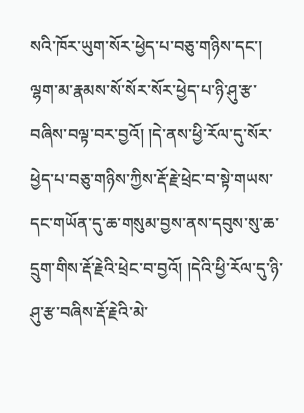སའི་ཁོར་ཡུག་སོར་ཕྱེད་པ་བཅུ་གཉིས་དང་། ལྷག་མ་རྣམས་སོ་སོར་སོར་ཕྱེད་པ་ཉི་ཤུ་རྩ་བཞིས་བལྟ་བར་བྱའོ། །དེ་ནས་ཕྱི་རོལ་དུ་སོར་ཕྱེད་པ་བཅུ་གཉིས་ཀྱིས་རྡོ་རྗེ་ཕྲེང་བ་སྟེ་གཡས་དང་གཡོན་དུ་ཆ་གསུམ་བྱས་ནས་དབུས་སུ་ཆ་དྲུག་གིས་རྡོ་རྗེའི་ཕྲེང་བ་བྱའོ། །དེའི་ཕྱི་རོལ་དུ་ཉི་ཤུ་རྩ་བཞིས་རྡོ་རྗེའི་མེ་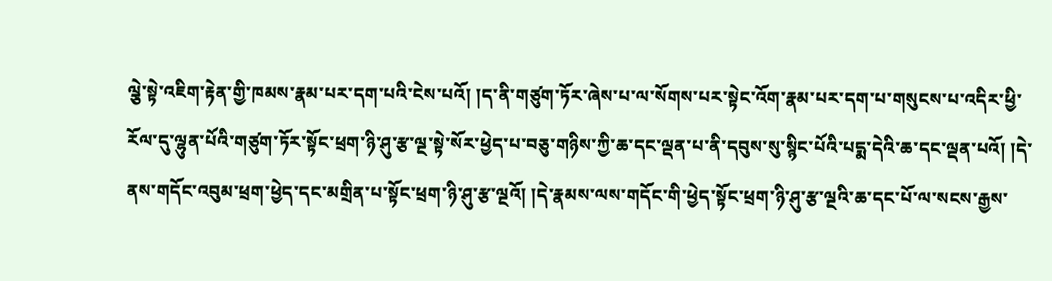ལྕེ་སྟེ་འཇིག་རྟེན་གྱི་ཁམས་རྣམ་པར་དག་པའི་ངེས་པའོ། །ད་ནི་གཙུག་ཏོར་ཞེས་པ་ལ་སོགས་པར་སྟེང་འོག་རྣམ་པར་དག་པ་གསུངས་པ་འདིར་ཕྱི་རོལ་དུ་ལྷུན་པོའི་གཙུག་ཏོར་སྟོང་ཕྲག་ཉི་ཤུ་རྩ་ལྔ་སྟེ་སོར་ཕྱེད་པ་བཅུ་གཉིས་ཀྱི་ཆ་དང་ལྡན་པ་ནི་དབུས་སུ་སྙིང་པོའི་པདྨ་དེའི་ཆ་དང་ལྡན་པའོ། །དེ་ནས་གདོང་འབུམ་ཕྲག་ཕྱེད་དང་མགྲིན་པ་སྟོང་ཕྲག་ཉི་ཤུ་རྩ་ལྔའོ། །དེ་རྣམས་ལས་གདོང་གི་ཕྱེད་སྟོང་ཕྲག་ཉི་ཤུ་རྩ་ལྔའི་ཆ་དང་པོ་ལ་སངས་རྒྱས་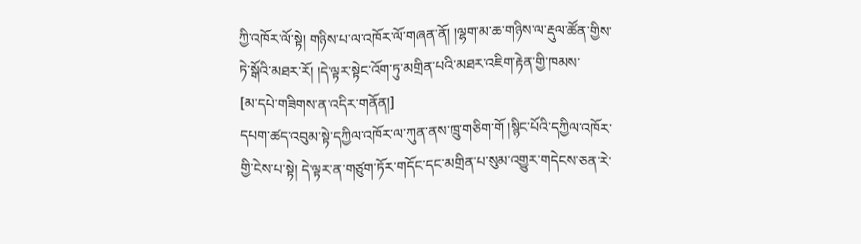ཀྱི་འཁོར་ལོ་སྟེ། གཉིས་པ་ལ་འཁོར་ལོ་གཞན་ནོ། །ལྷག་མ་ཆ་གཉིས་ལ་རྡུལ་ཚོན་གྱིས་ཏེ་སྒོའི་མཐར་རོ། །དེ་ལྟར་སྟེང་འོག་ཏུ་མགྲིན་པའི་མཐར་འཇིག་རྟེན་གྱི་ཁམས་
[མ་དཔེ་གཟིགས་ན་འདིར་གནོན།]
དཔག་ཚད་འབུམ་སྟེ་དཀྱིལ་འཁོར་ལ་ཀུན་ནས་ཁྲུ་གཅིག་གོ །སྙིང་པོའི་དཀྱིལ་འཁོར་གྱི་ངེས་པ་སྟེ། དེ་ལྟར་ན་གཙུག་ཏོར་གདོང་དང་མགྲིན་པ་སུམ་འགྱུར་གདེངས་ཅན་རེ་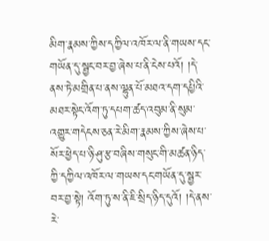མིག་རྣམས་ཀྱིས་དཀྱིལ་འཁོར་ལ་ནི་གཡས་དང་གཡོན་དུ་སྦྱང་བར་བྱ་ཞེས་པ་ནི་ངེས་པའོ། །དེ་ནས་ཏེ་མགྲིན་པ་ནས་ལྷུན་པོ་མཐའ་དག་དཔྱིའི་མཐར་སྟེང་འོག་ཏུ་དཔག་ཚད་འབུམ་ནི་སུམ་འགྱུར་གདེངས་ཅན་རེ་མིག་རྣམས་ཀྱིས་ཞེས་པ་སོར་ཕྱེད་པ་ཉི་ཤུ་རྩ་བཞིས་གསུང་གི་མཚན་ཉིད་ཀྱི་དཀྱིལ་འཁོར་ལ་གཡས་དང་གཡོན་དུ་སྦྱར་བར་བྱ་སྟེ། འོག་ཏུ་ས་ནི་ཇི་སྲིད་ཉིད་དུའོ། །དེ་ནས་རེ་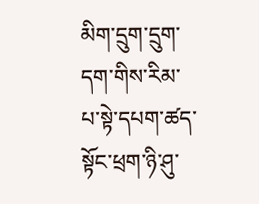མིག་དྲུག་དྲུག་དག་གིས་རིམ་པ་སྟེ་དཔག་ཚད་སྟོང་ཕྲག་ཉི་ཤུ་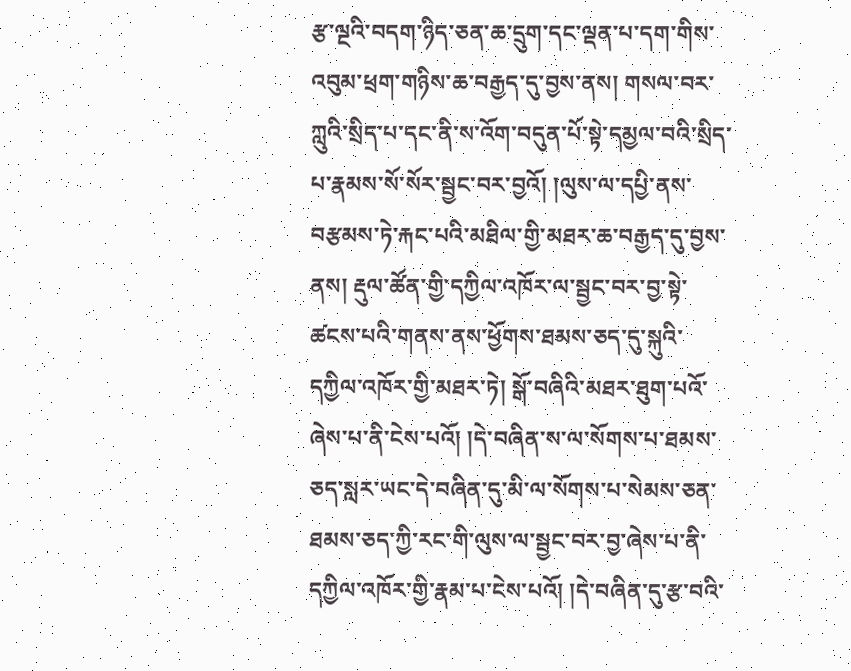རྩ་ལྔའི་བདག་ཉིད་ཅན་ཆ་དྲུག་དང་ལྡན་པ་དག་གིས་འབུམ་ཕྲག་གཉིས་ཆ་བརྒྱད་དུ་བྱས་ནས། གསལ་བར་ཀླུའི་སྲིད་པ་དང་ནི་ས་འོག་བདུན་པོ་སྟེ་དམྱལ་བའི་སྲིད་པ་རྣམས་སོ་སོར་སྦྱང་བར་བྱའོ། །ལུས་ལ་དཔྱི་ནས་བརྩམས་ཏེ་རྐང་པའི་མཐིལ་གྱི་མཐར་ཆ་བརྒྱད་དུ་བྱས་ནས། རྡུལ་ཚོན་གྱི་དཀྱིལ་འཁོར་ལ་སྦྱང་བར་བྱ་སྟེ་ཚངས་པའི་གནས་ནས་ཕྱོགས་ཐམས་ཅད་དུ་སྐུའི་དཀྱིལ་འཁོར་གྱི་མཐར་ཏེ། སྒོ་བཞིའི་མཐར་ཐུག་པའོ་ཞེས་པ་ནི་ངེས་པའོ། །དེ་བཞིན་ས་ལ་སོགས་པ་ཐམས་ཅད་སླར་ཡང་དེ་བཞིན་དུ་མི་ལ་སོགས་པ་སེམས་ཅན་ཐམས་ཅད་ཀྱི་རང་གི་ལུས་ལ་སྦྱང་བར་བྱ་ཞེས་པ་ནི་དཀྱིལ་འཁོར་གྱི་རྣམ་པ་ངེས་པའོ། །དེ་བཞིན་དུ་རྩ་བའི་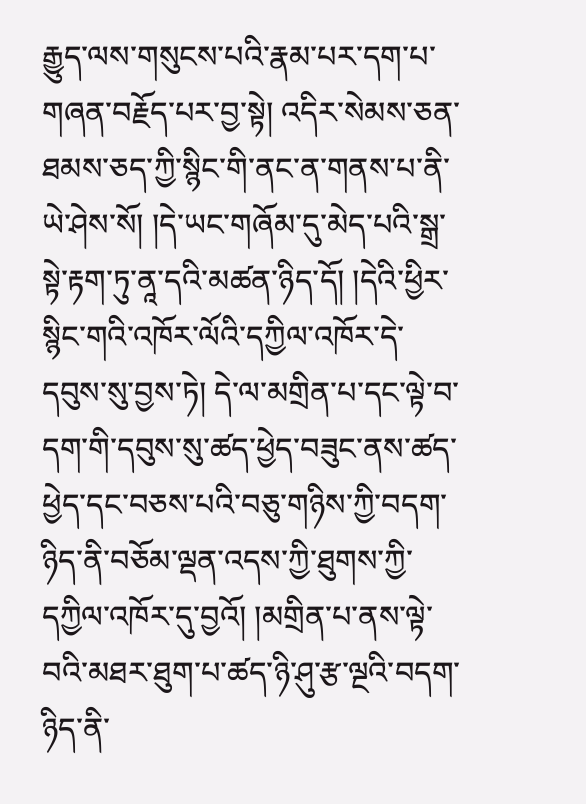རྒྱུད་ལས་གསུངས་པའི་རྣམ་པར་དག་པ་གཞན་བརྗོད་པར་བྱ་སྟེ། འདིར་སེམས་ཅན་ཐམས་ཅད་ཀྱི་སྙིང་གི་ནང་ན་གནས་པ་ནི་ཡེ་ཤེས་སོ། །དེ་ཡང་གཞོམ་དུ་མེད་པའི་སྒྲ་སྟེ་རྟག་ཏུ་ནཱ་དའི་མཚན་ཉིད་དོ། །དེའི་ཕྱིར་སྙིང་གའི་འཁོར་ལོའི་དཀྱིལ་འཁོར་དེ་དབུས་སུ་བྱས་ཏེ། དེ་ལ་མགྲིན་པ་དང་ལྟེ་བ་དག་གི་དབུས་སུ་ཚད་ཕྱེད་བཟུང་ནས་ཚད་ཕྱེད་དང་བཅས་པའི་བཅུ་གཉིས་ཀྱི་བདག་ཉིད་ནི་བཅོམ་ལྡན་འདས་ཀྱི་ཐུགས་ཀྱི་དཀྱིལ་འཁོར་དུ་བྱའོ། །མགྲིན་པ་ནས་ལྟེ་བའི་མཐར་ཐུག་པ་ཚད་ཉི་ཤུ་རྩ་ལྔའི་བདག་ཉིད་ནི་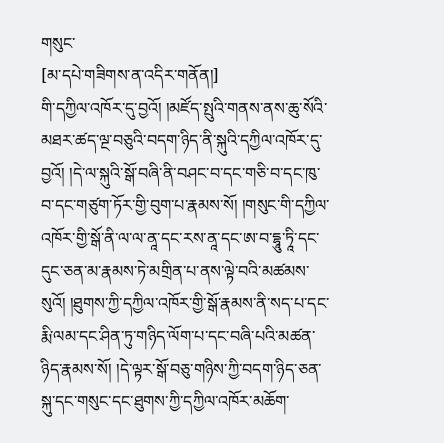གསུང་
[མ་དཔེ་གཟིགས་ན་འདིར་གནོན།]
གི་དཀྱིལ་འཁོར་དུ་བྱའོ། །མཛོད་སྤུའི་གནས་ནས་ཆུ་སོའི་མཐར་ཚད་ལྔ་བཅུའི་བདག་ཉིད་ནི་སྐུའི་དཀྱིལ་འཁོར་དུ་བྱའོ། །དེ་ལ་སྐུའི་སྒོ་བཞི་ནི་བཤང་བ་དང་གཅི་བ་དང་ཁུ་བ་དང་གཙུག་ཏོར་གྱི་བུག་པ་རྣམས་སོ། །གསུང་གི་དཀྱིལ་འཁོར་གྱི་སྒོ་ནི་ལ་ལ་ནཱ་དང་རས་ནཱ་དང་ཨ་བ་དྷཱུ་ཏཱི་དང་དུང་ཅན་མ་རྣམས་ཏེ་མགྲིན་པ་ནས་ལྟེ་བའི་མཚམས་སུའོ། །ཐུགས་ཀྱི་དཀྱིལ་འཁོར་གྱི་སྒོ་རྣམས་ནི་སད་པ་དང་རྨི་ལམ་དང་ཤིན་ཏུ་གཉིད་ལོག་པ་དང་བཞི་པའི་མཚན་ཉིད་རྣམས་སོ། །དེ་ལྟར་སྒོ་བཅུ་གཉིས་ཀྱི་བདག་ཉིད་ཅན་སྐུ་དང་གསུང་དང་ཐུགས་ཀྱི་དཀྱིལ་འཁོར་མཆོག་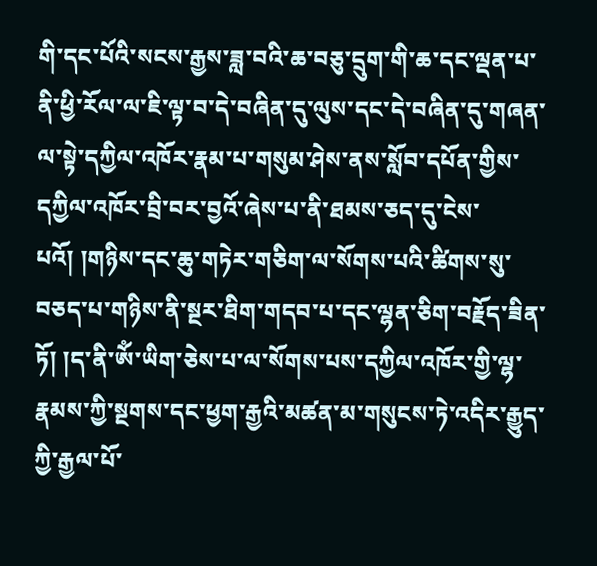གི་དང་པོའི་སངས་རྒྱས་ཟླ་བའི་ཆ་བཅུ་དྲུག་གི་ཆ་དང་ལྡན་པ་ནི་ཕྱི་རོལ་ལ་ཇི་ལྟ་བ་དེ་བཞིན་དུ་ལུས་དང་དེ་བཞིན་དུ་གཞན་ལ་སྟེ་དཀྱིལ་འཁོར་རྣམ་པ་གསུམ་ཤེས་ནས་སློབ་དཔོན་གྱིས་དཀྱིལ་འཁོར་བྲི་བར་བྱའོ་ཞེས་པ་ནི་ཐམས་ཅད་དུ་ངེས་པའོ། །གཉིས་དང་ཆུ་གཏེར་གཅིག་ལ་སོགས་པའི་ཚིགས་སུ་བཅད་པ་གཉིས་ནི་སྔར་ཐིག་གདབ་པ་དང་ལྷན་ཅིག་བརྗོད་ཟིན་ཏོ། །ད་ནི་ཨོཾ་ཡིག་ཅེས་པ་ལ་སོགས་པས་དཀྱིལ་འཁོར་གྱི་ལྷ་རྣམས་ཀྱི་སྔགས་དང་ཕྱག་རྒྱའི་མཚན་མ་གསུངས་ཏེ་འདིར་རྒྱུད་ཀྱི་རྒྱལ་པོ་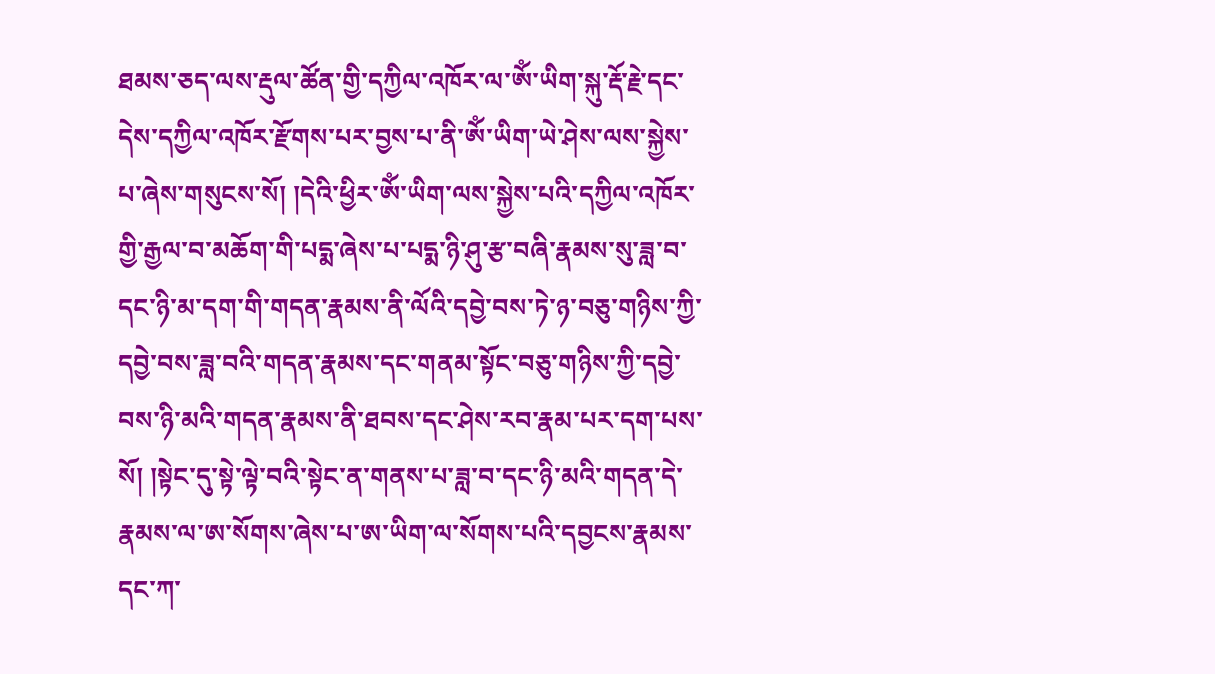ཐམས་ཅད་ལས་རྡུལ་ཚོན་གྱི་དཀྱིལ་འཁོར་ལ་ཨོཾ་ཡིག་སྐུ་རྡོ་རྗེ་དང་དེས་དཀྱིལ་འཁོར་རྫོགས་པར་བྱས་པ་ནི་ཨོཾ་ཡིག་ཡེ་ཤེས་ལས་སྐྱེས་པ་ཞེས་གསུངས་སོ། །དེའི་ཕྱིར་ཨོཾ་ཡིག་ལས་སྐྱེས་པའི་དཀྱིལ་འཁོར་གྱི་རྒྱལ་བ་མཆོག་གི་པདྨ་ཞེས་པ་པདྨ་ཉི་ཤུ་རྩ་བཞི་རྣམས་སུ་ཟླ་བ་དང་ཉི་མ་དག་གི་གདན་རྣམས་ནི་ལོའི་དབྱེ་བས་ཏེ་ཉ་བཅུ་གཉིས་ཀྱི་དབྱེ་བས་ཟླ་བའི་གདན་རྣམས་དང་གནམ་སྟོང་བཅུ་གཉིས་ཀྱི་དབྱེ་བས་ཉི་མའི་གདན་རྣམས་ནི་ཐབས་དང་ཤེས་རབ་རྣམ་པར་དག་པས་སོ། །སྟེང་དུ་སྟེ་ལྟེ་བའི་སྟེང་ན་གནས་པ་ཟླ་བ་དང་ཉི་མའི་གདན་དེ་རྣམས་ལ་ཨ་སོགས་ཞེས་པ་ཨ་ཡིག་ལ་སོགས་པའི་དབྱངས་རྣམས་དང་ཀ་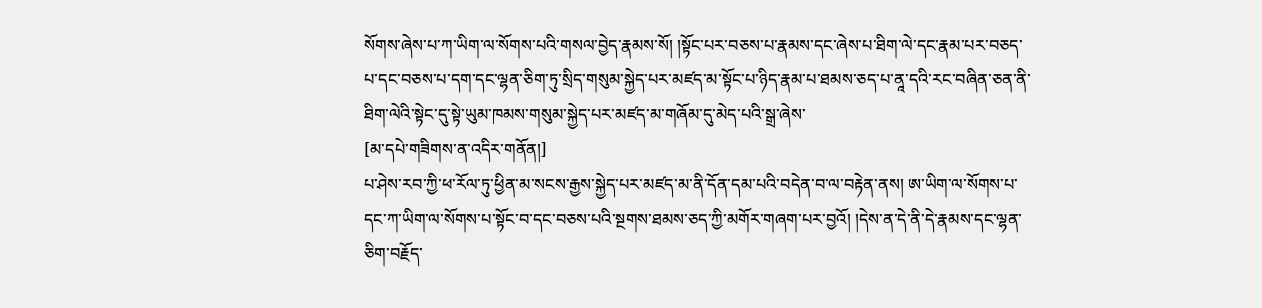སོགས་ཞེས་པ་ཀ་ཡིག་ལ་སོགས་པའི་གསལ་བྱེད་རྣམས་སོ། །སྟོང་པར་བཅས་པ་རྣམས་དང་ཞེས་པ་ཐིག་ལེ་དང་རྣམ་པར་བཅད་པ་དང་བཅས་པ་དག་དང་ལྷན་ཅིག་ཏུ་སྲིད་གསུམ་སྐྱེད་པར་མཛད་མ་སྟོང་པ་ཉིད་རྣམ་པ་ཐམས་ཅད་པ་ནཱ་དའི་རང་བཞིན་ཅན་ནི་ཐིག་ལེའི་སྟེང་དུ་སྟེ་ཡུམ་ཁམས་གསུམ་སྐྱེད་པར་མཛད་མ་གཞོམ་དུ་མེད་པའི་སྒྲ་ཞེས་
[མ་དཔེ་གཟིགས་ན་འདིར་གནོན།]
པ་ཤེས་རབ་ཀྱི་ཕ་རོལ་ཏུ་ཕྱིན་མ་སངས་རྒྱས་སྐྱེད་པར་མཛད་མ་ནི་དོན་དམ་པའི་བདེན་བ་ལ་བརྟེན་ནས། ཨ་ཡིག་ལ་སོགས་པ་དང་ཀ་ཡིག་ལ་སོགས་པ་སྟོང་བ་དང་བཅས་པའི་སྔགས་ཐམས་ཅད་ཀྱི་མགོར་གཞག་པར་བྱའོ། །དེས་ན་དེ་ནི་དེ་རྣམས་དང་ལྷན་ཅིག་བརྗོད་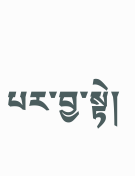པར་བྱ་སྟེ།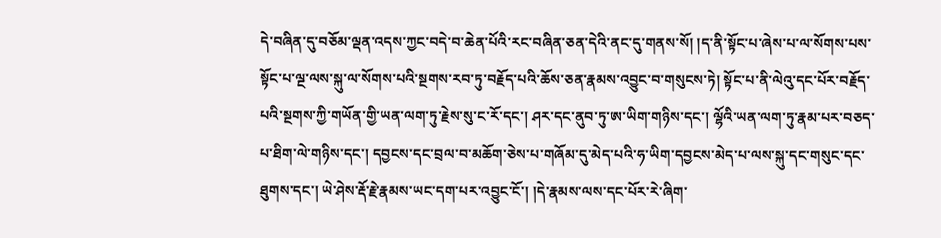དེ་བཞིན་དུ་བཅོམ་ལྡན་འདས་ཀྱང་བདེ་བ་ཆེན་པོའི་རང་བཞིན་ཅན་དེའི་ནང་དུ་གནས་སོ། །ད་ནི་སྟོང་པ་ཞེས་པ་ལ་སོགས་པས་སྟོང་པ་ལྔ་ལས་སྐུ་ལ་སོགས་པའི་སྔགས་རབ་ཏུ་བརྗོད་པའི་ཆོས་ཅན་རྣམས་འབྱུང་བ་གསུངས་ཏེ། སྟོང་པ་ནི་ལེའུ་དང་པོར་བརྗོད་པའི་སྔགས་ཀྱི་གཡོན་གྱི་ཡན་ལག་ཏུ་རྗེས་སུ་ང་རོ་དང་། ཤར་དང་ནུབ་ཏུ་ཨ་ཡིག་གཉིས་དང་། ལྷོའི་ཡན་ལག་ཏུ་རྣམ་པར་བཅད་པ་ཐིག་ལེ་གཉིས་དང་། དབྱངས་དང་བྲལ་བ་མཆོག་ཅེས་པ་གཞོམ་དུ་མེད་པའི་ཧ་ཡིག་དབྱངས་མེད་པ་ལས་སྐུ་དང་གསུང་དང་ཐུགས་དང་། ཡེ་ཤེས་རྡོ་རྗེ་རྣམས་ཡང་དག་པར་འབྱུང་ངོ་། །དེ་རྣམས་ལས་དང་པོར་རེ་ཞིག་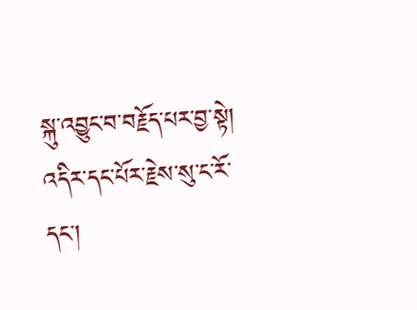སྐུ་འབྱུང་བ་བརྗོད་པར་བྱ་སྟེ། འདིར་དང་པོར་རྗེས་སུ་ང་རོ་དང་།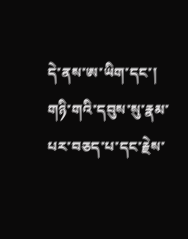དེ་ནས་ཨ་ཡིག་དང་། གཉི་གའི་དབུས་སུ་རྣམ་པར་བཅད་པ་དང་རྗེས་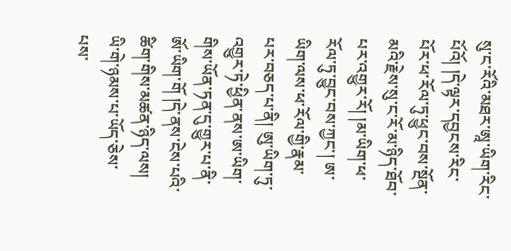སུ་ང་རོའི་མཐར་ཨཱ་ཡིག་རིང་པོའོ། །དེ་ལྟར་དབྱངས་རིང་པོར་ཕ་རོལ་ཏུ་ཕྱུང་བས་སྔོན་མའི་རྗེས་སུ་ང་རོ་མ་ཉིད་ཐོབ་པར་འགྱུར་རོ། །མ་ཡིག་ཕ་རོལ་ཏུ་བྱུང་བས་ཀྱང་། ཨ་ཡིག་ལས་ཕ་རོལ་གྱི་རྣམ་པར་བཅད་པ་ནི། ཨུ་ཡིག་ཏུ་འགྱུར་ཏེ་ཕྱིན་ནས་ཨ་ཡིག་གིས་ཡོན་ཏན་དུ་གྱུར་པ་ནི་ཨོ་ཡིག་གོ །དེ་ནས་ངེས་པའི་ཚིག་གིས་མཚན་ཉིད་ལས། ཡི་གེ་ཉམས་པ་ཡོད་ཅེས་པས་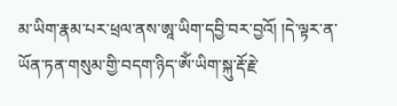མ་ཡིག་རྣམ་པར་ཕྲལ་ནས་ཨཱ་ཡིག་དབྱི་བར་བྱའོ། །དེ་ལྟར་ན་ཡོན་ཏན་གསུམ་གྱི་བདག་ཉིད་ཨོཾ་ཡིག་སྐུ་རྡོ་རྗེ་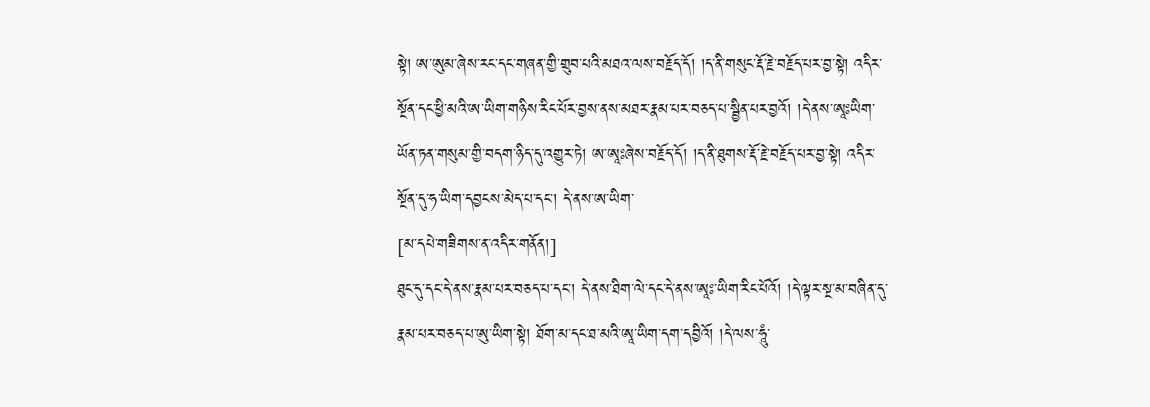སྟེ། ཨ་ཨུམ་ཞེས་རང་དང་གཞན་གྱི་གྲུབ་པའི་མཐའ་ལས་བརྗོད་དོ། །ད་ནི་གསུང་རྡོ་རྗེ་བརྗོད་པར་བྱ་སྟེ། འདིར་སྔོན་དང་ཕྱི་མའི་ཨ་ཡིག་གཉིས་རིང་པོར་བྱས་ནས་མཐར་རྣམ་པར་བཅད་པ་སྦྱིན་པར་བྱའོ། །དེ་ནས་ཨཱཿཡིག་ཡོན་ཏན་གསུམ་གྱི་བདག་ཉིད་དུ་འགྱུར་ཏེ། ཨ་ཨཱཿཞེས་བརྗོད་དོ། །ད་ནི་ཐུགས་རྡོ་རྗེ་བརྗོད་པར་བྱ་སྟེ། འདིར་སྔོན་དུ་ཧ་ཡིག་དབྱངས་མེད་པ་དང་། དེ་ནས་ཨ་ཡིག་
[མ་དཔེ་གཟིགས་ན་འདིར་གནོན།]
ཐུང་དུ་དང་དེ་ནས་རྣམ་པར་བཅད་པ་དང་། དེ་ནས་ཐིག་ལེ་དང་དེ་ནས་ཨཱཿ་ཡིག་རིང་པོའོ། །དེ་ལྟར་སྔ་མ་བཞིན་དུ་རྣམ་པར་བཅད་པ་ཨུ་ཡིག་སྟེ། ཐོག་མ་དང་ཐ་མའི་ཨཱ་ཡིག་དག་དབྱིའོ། །དེ་ལས་ཧཱུཾ་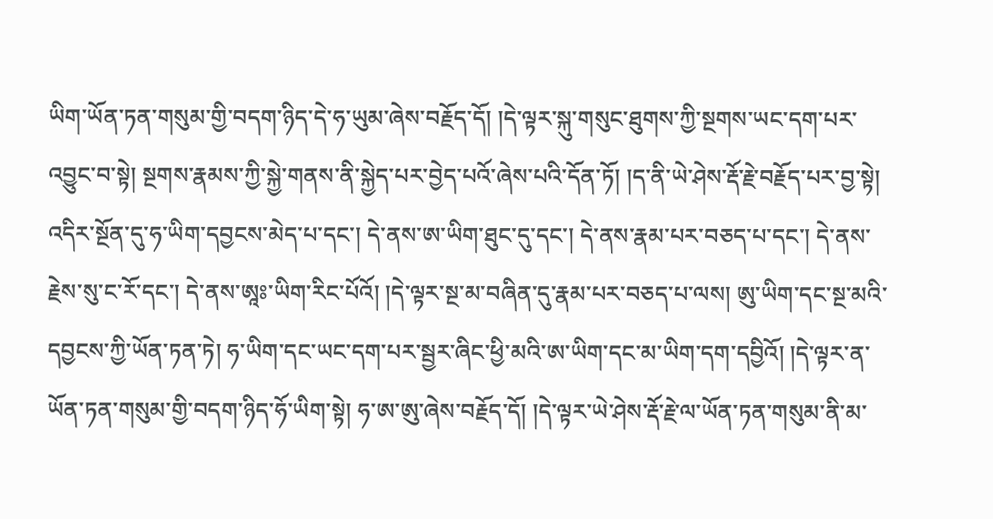ཡིག་ཡོན་ཏན་གསུམ་གྱི་བདག་ཉིད་དེ་ཧ་ཡུམ་ཞེས་བརྗོད་དོ། །དེ་ལྟར་སྐུ་གསུང་ཐུགས་ཀྱི་སྔགས་ཡང་དག་པར་འབྱུང་བ་སྟེ། སྔགས་རྣམས་ཀྱི་སྐྱེ་གནས་ནི་སྐྱེད་པར་བྱེད་པའོ་ཞེས་པའི་དོན་ཏོ། །ད་ནི་ཡེ་ཤེས་རྡོ་རྗེ་བརྗོད་པར་བྱ་སྟེ། འདིར་སྔོན་དུ་ཧ་ཡིག་དབྱངས་མེད་པ་དང་། དེ་ནས་ཨ་ཡིག་ཐུང་དུ་དང་། དེ་ནས་རྣམ་པར་བཅད་པ་དང་། དེ་ནས་རྗེས་སུ་ང་རོ་དང་། དེ་ནས་ཨཱཿ་ཡིག་རིང་པོའོ། །དེ་ལྟར་སྔ་མ་བཞིན་དུ་རྣམ་པར་བཅད་པ་ལས། ཨུ་ཡིག་དང་སྔ་མའི་དབྱངས་ཀྱི་ཡོན་ཏན་ཏེ། ཧ་ཡིག་དང་ཡང་དག་པར་སྦྱར་ཞིང་ཕྱི་མའི་ཨ་ཡིག་དང་མ་ཡིག་དག་དབྱིའོ། །དེ་ལྟར་ན་ཡོན་ཏན་གསུམ་གྱི་བདག་ཉིད་ཧོ་ཡིག་སྟེ། ཧ་ཨ་ཨུ་ཞེས་བརྗོད་དོ། །དེ་ལྟར་ཡེ་ཤེས་རྡོ་རྗེ་ལ་ཡོན་ཏན་གསུམ་ནི་མ་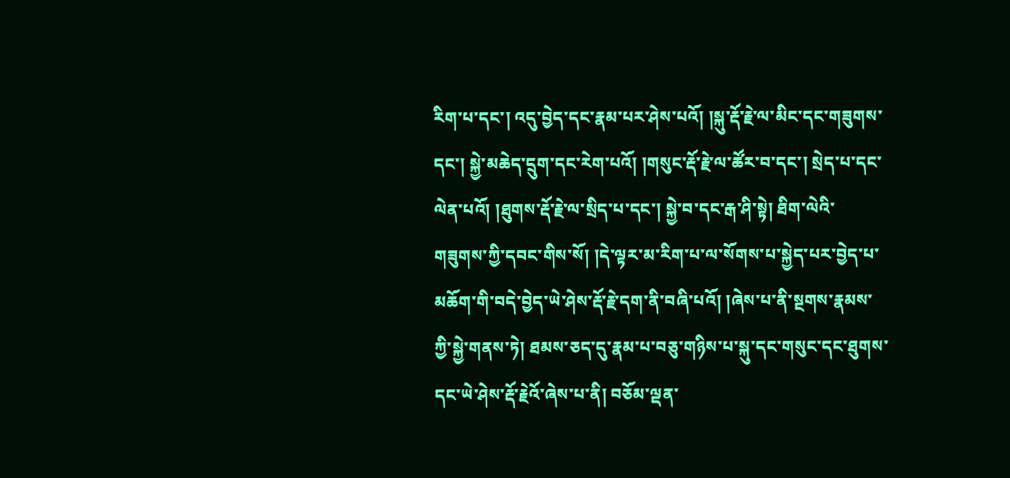རིག་པ་དང་། འདུ་བྱེད་དང་རྣམ་པར་ཤེས་པའོ། །སྐུ་རྡོ་རྗེ་ལ་མིང་དང་གཟུགས་དང་། སྐྱེ་མཆེད་དྲུག་དང་རེག་པའོ། །གསུང་རྡོ་རྗེ་ལ་ཚོར་བ་དང་། སྲེད་པ་དང་ལེན་པའོ། །ཐུགས་རྡོ་རྗེ་ལ་སྲིད་པ་དང་། སྐྱེ་བ་དང་རྒ་ཤི་སྟེ། ཐིག་ལེའི་གཟུགས་ཀྱི་དབང་གིས་སོ། །དེ་ལྟར་མ་རིག་པ་ལ་སོགས་པ་སྐྱེད་པར་བྱེད་པ་མཆོག་གི་བདེ་བྱེད་ཡེ་ཤེས་རྡོ་རྗེ་དག་ནི་བཞི་པའོ། །ཞེས་པ་ནི་སྔགས་རྣམས་ཀྱི་སྐྱེ་གནས་ཏེ། ཐམས་ཅད་དུ་རྣམ་པ་བཅུ་གཉིས་པ་སྐུ་དང་གསུང་དང་ཐུགས་དང་ཡེ་ཤེས་རྡོ་རྗེའོ་ཞེས་པ་ནི། བཅོམ་ལྡན་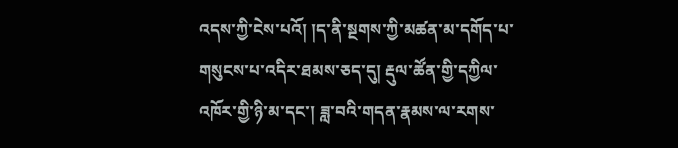འདས་ཀྱི་ངེས་པའོ། །ད་ནི་སྔགས་ཀྱི་མཚན་མ་དགོད་པ་གསུངས་པ་འདིར་ཐམས་ཅད་དུ། རྡུལ་ཚོན་གྱི་དཀྱིལ་འཁོར་གྱི་ཉི་མ་དང་། ཟླ་བའི་གདན་རྣམས་ལ་རགས་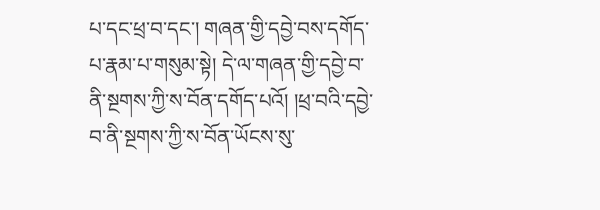པ་དང་ཕྲ་བ་དང་། གཞན་གྱི་དབྱེ་བས་དགོད་པ་རྣམ་པ་གསུམ་སྟེ། དེ་ལ་གཞན་གྱི་དབྱེ་བ་ནི་སྔགས་ཀྱི་ས་བོན་དགོད་པའོ། །ཕྲ་བའི་དབྱེ་བ་ནི་སྔགས་ཀྱི་ས་བོན་ཡོངས་སུ་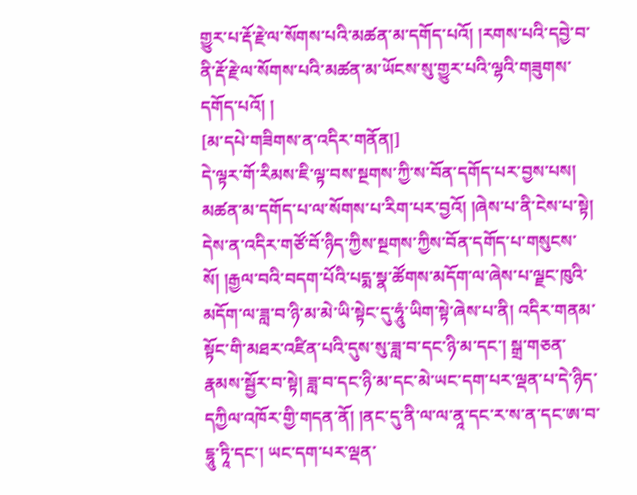གྱུར་པ་རྡོ་རྗེ་ལ་སོགས་པའི་མཚན་མ་དགོད་པའོ། །རགས་པའི་དབྱེ་བ་ནི་རྡོ་རྗེ་ལ་སོགས་པའི་མཚན་མ་ཡོངས་སུ་གྱུར་པའི་ལྷའི་གཟུགས་དགོད་པའོ། །
[མ་དཔེ་གཟིགས་ན་འདིར་གནོན།]
དེ་ལྟར་གོ་རིམས་ཇི་ལྟ་བས་སྔགས་ཀྱི་ས་བོན་དགོད་པར་བྱས་པས། མཚན་མ་དགོད་པ་ལ་སོགས་པ་རིག་པར་བྱའོ། །ཞེས་པ་ནི་ངེས་པ་སྟེ། དེས་ན་འདིར་གཙོ་བོ་ཉིད་ཀྱིས་སྔགས་ཀྱིས་བོན་དགོད་པ་གསུངས་སོ། །རྒྱལ་བའི་བདག་པོའི་པདྨ་སྣ་ཚོགས་མདོག་ལ་ཞེས་པ་ལྗང་ཁུའི་མདོག་ལ་ཟླ་བ་ཉི་མ་མེ་ཡི་སྟེང་དུ་ཧཱུཾ་ཡིག་སྟེ་ཞེས་པ་ནི། འདིར་གནམ་སྟོང་གི་མཐར་འཛིན་པའི་དུས་སུ་ཟླ་བ་དང་ཉི་མ་དང་། སྒྲ་གཅན་རྣམས་སྦྱོར་བ་སྟེ། ཟླ་བ་དང་ཉི་མ་དང་མེ་ཡང་དག་པར་ལྡན་པ་དེ་ཉིད་དཀྱིལ་འཁོར་གྱི་གདན་ནོ། །ནང་དུ་ནི་ལ་ལ་ནཱ་དང་ར་ས་ན་དང་ཨ་བ་དྷཱུ་ཏཱི་དང་། ཡང་དག་པར་ལྡན་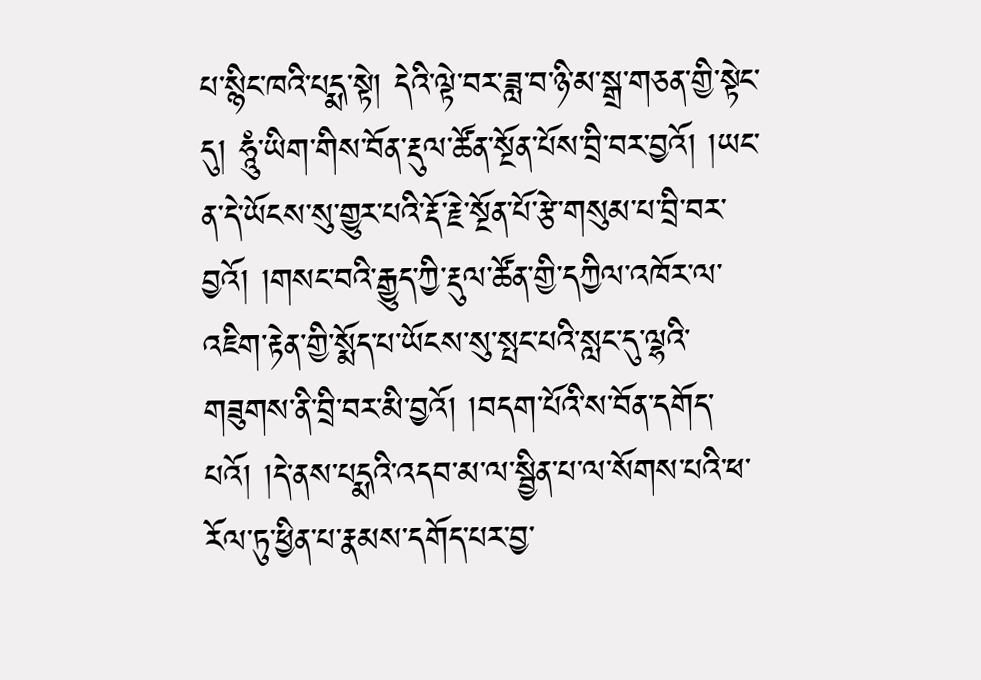པ་སྙིང་ཁའི་པདྨ་སྟེ། དེའི་ལྟེ་བར་ཟླ་བ་ཉི་མ་སྒྲ་གཅན་གྱི་སྟེང་དུ། ཧཱུཾ་ཡིག་གིས་བོན་རྡུལ་ཚོན་སྔོན་པོས་བྲི་བར་བྱའོ། །ཡང་ན་དེ་ཡོངས་སུ་གྱུར་པའི་རྡོ་རྗེ་སྔོན་པོ་རྩེ་གསུམ་པ་བྲི་བར་བྱའོ། །གསང་བའི་རྒྱུད་ཀྱི་རྡུལ་ཚོན་གྱི་དཀྱིལ་འཁོར་ལ་འཇིག་རྟེན་གྱི་སྨོད་པ་ཡོངས་སུ་སྤང་པའི་སླང་དུ་ལྷའི་གཟུགས་ནི་བྲི་བར་མི་བྱའོ། །བདག་པོའི་ས་བོན་དགོད་པའོ། །དེ་ནས་པདྨའི་འདབ་མ་ལ་སྦྱིན་པ་ལ་སོགས་པའི་ཕ་རོལ་ཏུ་ཕྱིན་པ་རྣམས་དགོད་པར་བྱ་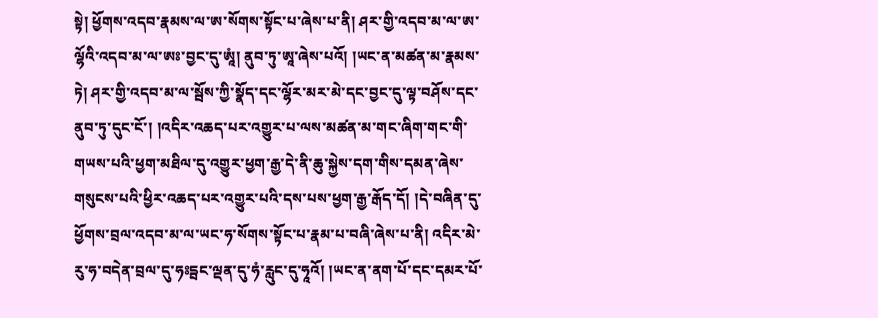སྟེ། ཕྱོགས་འདབ་རྣམས་ལ་ཨ་སོགས་སྟོང་པ་ཞེས་པ་ནི། ཤར་གྱི་འདབ་མ་ལ་ཨ་ལྷོའི་འདབ་མ་ལ་ཨཿ་བྱང་དུ་ཨཱཾ། ནུབ་ཏུ་ཨཱ་ཞེས་པའོ། །ཡང་ན་མཚན་མ་རྣམས་ཏེ། ཤར་གྱི་འདབ་མ་ལ་སྦོས་ཀྱི་སྣོད་དང་ལྷོར་མར་མེ་དང་བྱང་དུ་ལྟ་བཤོས་དང་ནུབ་ཏུ་དུང་ངོ་། །འདིར་འཆད་པར་འགྱུར་པ་ལས་མཚན་མ་གང་ཞིག་གང་གི་གཡས་པའི་ཕྱག་མཐིལ་དུ་འགྱུར་ཕྱག་རྒྱ་དེ་ནི་ཆུ་སྐྱེས་དག་གིས་དམན་ཞེས་གསུངས་པའི་ཕྱིར་འཆད་པར་འགྱུར་པའི་དས་པས་ཕྱག་རྒྱ་རྒོད་དོ། །དེ་བཞིན་དུ་ཕྱོགས་བྲལ་འདབ་མ་ལ་ཡང་ཧ་སོགས་སྟོང་པ་རྣམ་པ་བཞི་ཞེས་པ་ནི། འདིར་མེ་རུ་ཧ་བདེན་བྲལ་དུ་ཧཿདྦང་ལྡན་དུ་ཧཾ་རླུང་དུ་ཧཱའོ། །ཡང་ན་ནག་པོ་དང་དམར་པོ་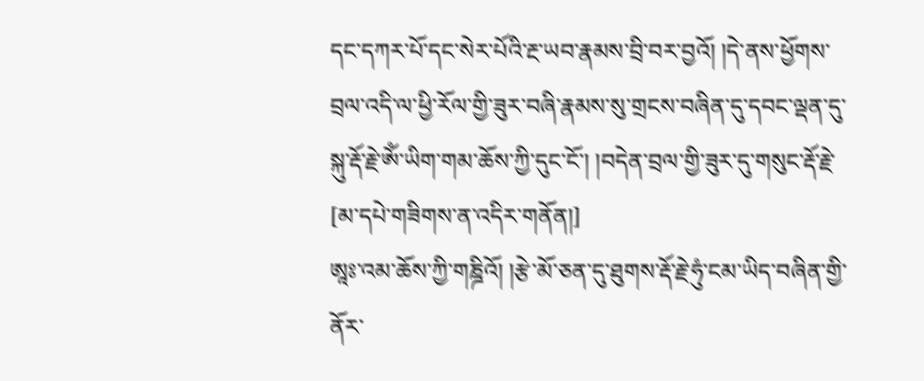དང་དཀར་པོ་དང་སེར་པོའི་རྔ་ཡབ་རྣམས་བྲི་བར་བྱའོ། །དེ་ནས་ཕྱོགས་བྲལ་འདི་ལ་ཕྱི་རོལ་གྱི་ཟུར་བཞི་རྣམས་སུ་གྲངས་བཞིན་དུ་དབང་ལྡན་དུ་སྐུ་རྡོ་རྗེ་ཨོཾ་ཡིག་གམ་ཆོས་ཀྱི་དུང་ངོ་། །བདེན་བྲལ་གྱི་ཟུར་དུ་གསུང་རྡོ་རྗེ་
[མ་དཔེ་གཟིགས་ན་འདིར་གནོན།]
ཨཱཿ་འམ་ཆོས་ཀྱི་གཎྜིའོ། །རྩེ་མོ་ཅན་དུ་ཐུགས་རྡོ་རྗེ་ཧུཾ་ངམ་ཡིད་བཞིན་གྱི་ནོར་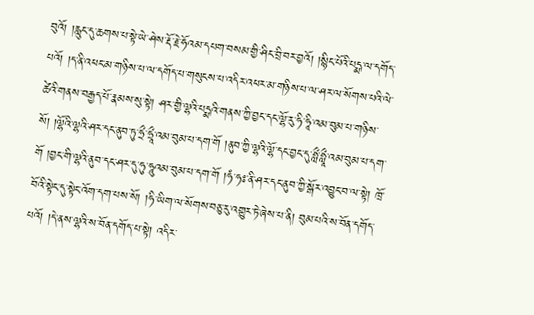བུའོ། །རླུང་དུ་ཆགས་པ་སྟེ་ཡེ་ཤེས་རྡོ་རྗེ་ཧོའམ་དཔག་བསམ་གྱི་ཤིང་བྲི་བར་བྱའོ། །སྙིང་པོའི་པདྨ་ལ་དགོད་པའོ། །ད་ནི་འཕང་མ་གཉིས་པ་ལ་དགོད་པ་གསུངས་པ་འདིར་འཕར་མ་གཉིས་པ་ལ་ཤར་ལ་སོགས་པའི་ལེ་ཚེའི་གནས་བརྒྱད་པོ་རྣམས་སུ་སྟེ། ཤར་གྱི་ལྷའི་པདྨའི་གནས་ཀྱི་བྱང་དང་ལྷོ་རུ་ཧི་ཧཱི་འམ་བུམ་པ་གཉིས་སོ། །ལྷོའི་ལྷའི་ཤར་དང་ནུབ་ཏུ་ཧྲྀ་ཧྲཱྀ་འམ་བུམ་པ་དག་གོ །ནུབ་ཀྱི་ལྷའི་ལྷོ་དང་བྱང་དུ་ཧླྀ་ཧླཱྀ་འམ་བུམ་པ་དག་གོ །བྱང་གི་ལྷའི་ནུབ་དང་ཤར་དུ་ཧུ་ཧཱུའམ་བུམ་པ་དག་གོ །ཧཾ་ཧཿ་ནི་ཤར་དང་ནུབ་ཀྱི་སྒོར་འབྱུང་བ་ལ་སྟེ། ཁྲོ་བོའི་སྟེང་དུ་སྟེང་འོག་དག་པས་སོ། །ཧི་ཡིག་ལ་སོགས་བཅུ་རུ་འགྱུར་ཏེ་ཞེས་པ་ནི། བུམ་པའི་ས་བོན་དགོད་པའོ། །དེ་ནས་ལྷའི་ས་བོན་དགོད་པ་སྟེ། འདིར་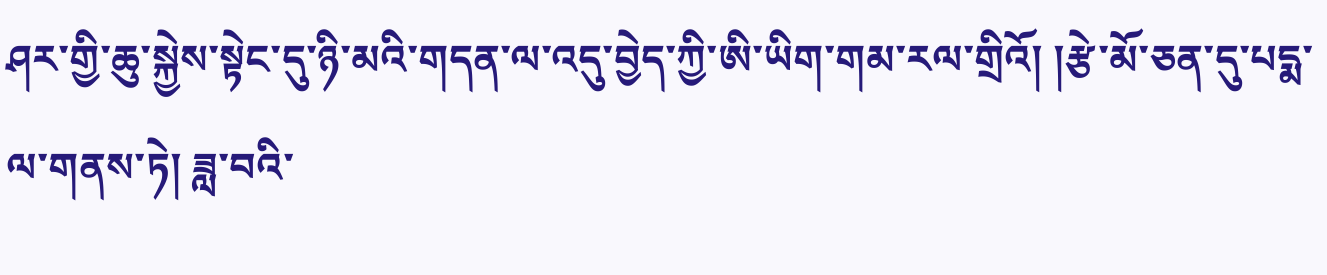ཤར་གྱི་ཆུ་སྐྱེས་སྟེང་དུ་ཉི་མའི་གདན་ལ་འདུ་བྱེད་ཀྱི་ཨི་ཡིག་གམ་རལ་གྲིའོ། །རྩེ་མོ་ཅན་དུ་པདྨ་ལ་གནས་ཏེ། ཟླ་བའི་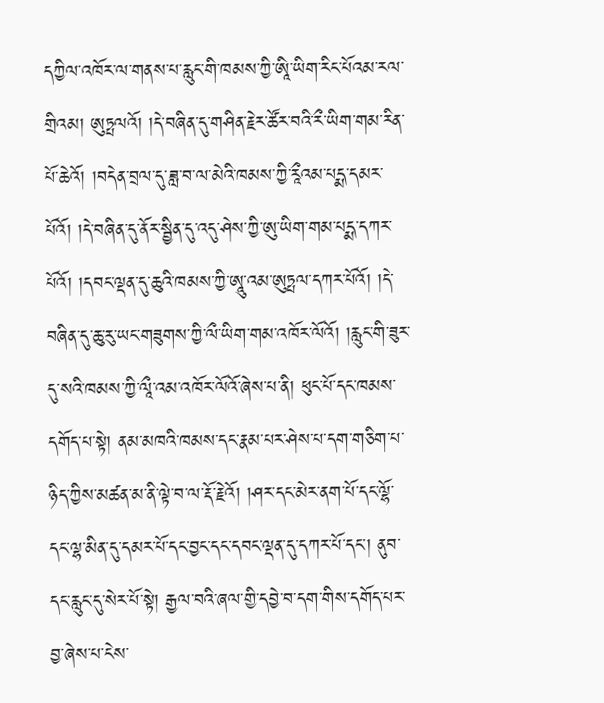དཀྱིལ་འཁོར་ལ་གནས་པ་རླུང་གི་ཁམས་ཀྱི་ཨཱི་ཡིག་རིང་པོའམ་རལ་གྲིའམ། ཨུཏྤལའོ། །དེ་བཞིན་དུ་གཤིན་རྗེར་ཚོར་བའི་རྀ་ཡིག་གམ་རིན་པོ་ཆེའོ། །བདེན་བྲལ་དུ་ཟླ་བ་ལ་མེའི་ཁམས་ཀྱི་རཱྀའམ་པདྨ་དམར་པོའོ། །དེ་བཞིན་དུ་ནོར་སྦྱིན་དུ་འདུ་ཤེས་ཀྱི་ཨུ་ཡིག་གམ་པདྨ་དཀར་པོའོ། །དབང་ལྡན་དུ་ཆུའི་ཁམས་ཀྱི་ཨཱུ་འམ་ཨུཏྤལ་དཀར་པོའོ། །དེ་བཞིན་དུ་ཆུ་རུ་ཡང་གཟུགས་ཀྱི་ལྀ་ཡིག་གམ་འཁོར་ལོའོ། །རླུང་གི་ཟུར་དུ་སའི་ཁམས་ཀྱི་ལཱྀ་འམ་འཁོར་ལོའོ་ཞེས་པ་ནི། ཕུང་པོ་དང་ཁམས་དགོད་པ་སྟེ། ནམ་མཁའི་ཁམས་དང་རྣམ་པར་ཤེས་པ་དག་གཅིག་པ་ཉིད་ཀྱིས་མཚན་མ་ནི་ལྟེ་བ་ལ་རྡོ་རྗེའོ། །ཤར་དང་མེར་ནག་པོ་དང་ལྷོ་དང་ལྷ་མིན་དུ་དམར་པོ་དང་བྱང་དང་དབང་ལྡན་དུ་དཀར་པོ་དང་། ནུབ་དང་རླུང་དུ་སེར་པོ་སྟེ། རྒྱལ་བའི་ཞལ་གྱི་དབྱེ་བ་དག་གིས་དགོད་པར་བྱ་ཞེས་པ་ངེས་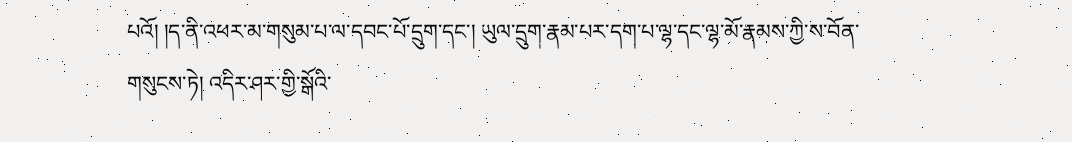པའོ། །ད་ནི་འཕར་མ་གསུམ་པ་ལ་དབང་པོ་དྲུག་དང་། ཡུལ་དྲུག་རྣམ་པར་དག་པ་ལྷ་དང་ལྷ་མོ་རྣམས་ཀྱི་ས་བོན་གསུངས་ཏེ། འདིར་ཤར་གྱི་སྒོའི་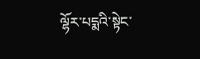ལྷོར་པདྨའི་སྟེང་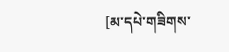[མ་དཔེ་གཟིགས་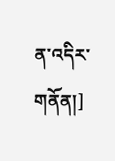ན་འདིར་གནོན།]